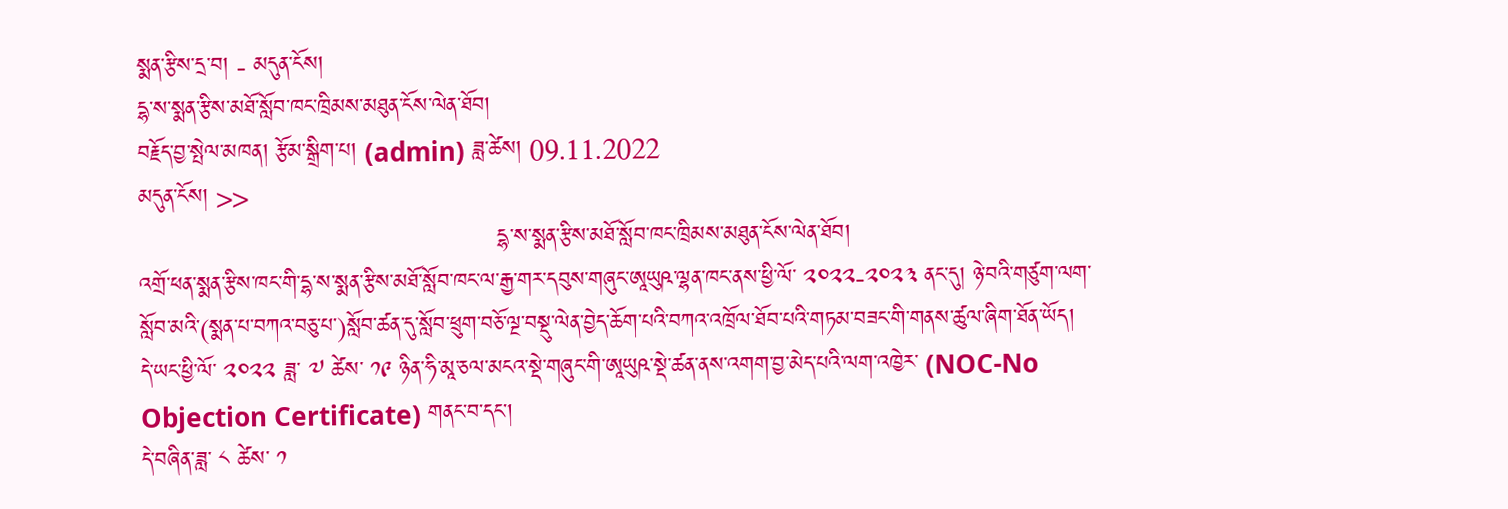སྨན་རྩིས་དྲ་བ། - མདུན་ངོས།
དྷ་ས་སྨན་རྩིས་མཐོ་སློབ་ཁང་ཁྲིམས་མཐུན་ངོས་ལེན་ཐོབ།
བརྗོད་བྱ་སྤེལ་མཁན། རྩོམ་སྒྲིག་པ། (admin) ཟླ་ཚེས། 09.11.2022
མདུན་ངོས། >>
                                               དྷ་ས་སྨན་རྩིས་མཐོ་སློབ་ཁང་ཁྲིམས་མཐུན་ངོས་ལེན་ཐོབ།
འགྲོ་ཕན་སྨན་རྩིས་ཁང་གི་དྷ་ས་སྨན་རྩིས་མཐོ་སློབ་ཁང་ལ་རྒྱ་གར་དབུས་གཞུང་ཨཱཡུཥ་ལྷན་ཁང་ནས་ཕྱི་ལོ་ ༢༠༢༢-༢༠༢༣ ནང་དུ། ཉེ་བའི་གཙུག་ལག་སློབ་མའི་(སྨན་པ་བཀའ་བཅུ་པ་)སློབ་ཚན་དུ་སློབ་ཕྲུག་བཅོ་ལྔ་བསྡུ་ལེན་བྱེད་ཆོག་པའི་བཀའ་འཁྲོལ་ཐོབ་པའི་གཏམ་བཟང་གི་གནས་ཚུལ་ཞིག་ཐོན་ཡོད།
དེ་ཡང་ཕྱི་ལོ་ ༢༠༢༢ ཟླ་ ༧ ཚེས་ ༡༩ ཉིན་ཧི་མཱ་ཅལ་མངའ་སྡེ་གཞུང་གི་ཨཱཡུཥ་སྡེ་ཚན་ནས་འགག་བྱ་མེད་པའི་ལག་འཁྱེར་ (NOC-No Objection Certificate) གནང་བ་དང་།
དེ་བཞིན་ཟླ་ ༨ ཚེས་ ༡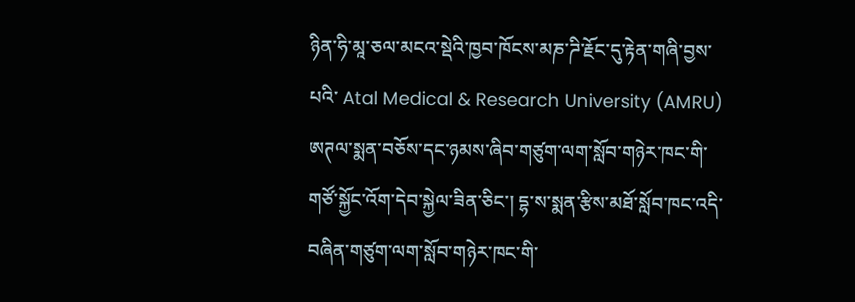ཉིན་ཧི་མཱ་ཅལ་མངའ་སྡེའི་ཁྱབ་ཁོངས་མཎ་ཌི་རྗོང་དུ་རྟེན་གཞི་བྱས་པའི་ Atal Medical & Research University (AMRU) ཨཊལ་སྨན་བཅོས་དང་ཉམས་ཞིབ་གཙུག་ལག་སློབ་གཉེར་ཁང་གི་གཙོ་སྐྱོང་འོག་དེབ་སྐྱེལ་ཟིན་ཅིང་། དྷ་ས་སྨན་རྩིས་མཐོ་སློབ་ཁང་འདི་བཞིན་གཙུག་ལག་སློབ་གཉེར་ཁང་གི་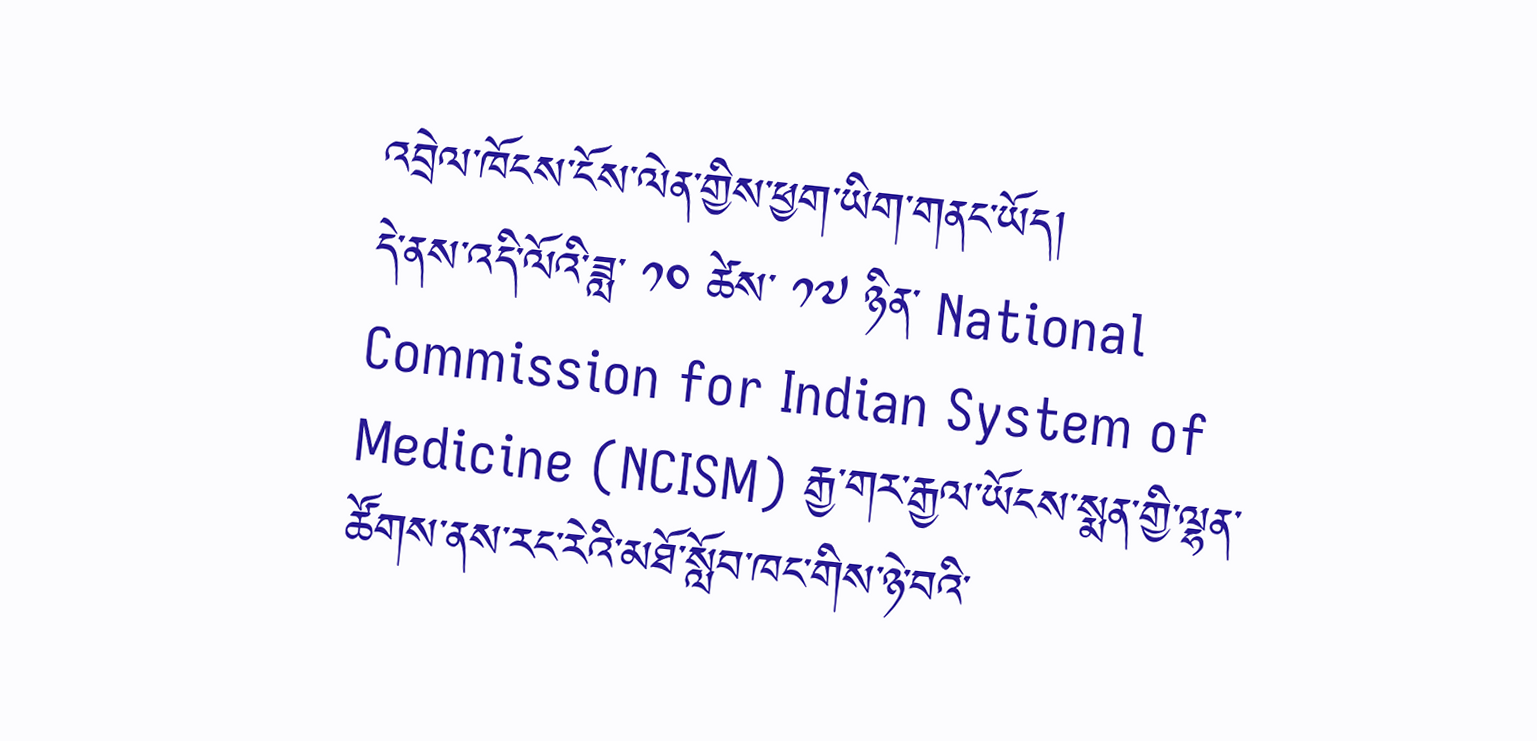འབྲེལ་ཁོངས་ངོས་ལེན་གྱིས་ཕྱག་ཡིག་གནང་ཡོད།
དེ་ནས་འདི་ལོའི་ཟླ་ ༡༠ ཚེས་ ༡༧ ཉིན་ National Commission for Indian System of Medicine (NCISM) རྒྱ་གར་རྒྱལ་ཡོངས་སྨན་གྱི་ལྷན་ཚོགས་ནས་རང་རེའི་མཐོ་སློབ་ཁང་གིས་ཉེ་བའི་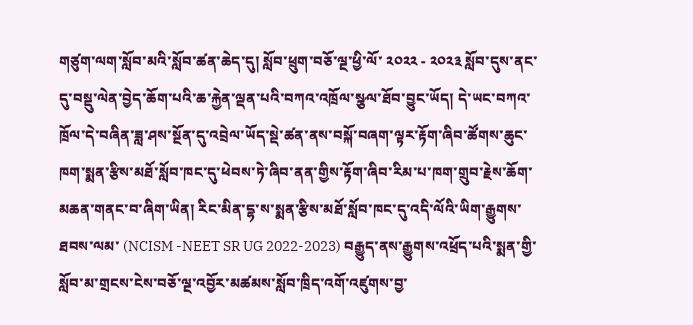གཙུག་ལག་སློབ་མའི་སློབ་ཚན་ཆེད་དུ། སློབ་ཕྲུག་བཅོ་ལྔ་ཕྱི་ལོ་ ༢༠༢༢ - ༢༠༢༣ སློབ་དུས་ནང་དུ་བསྡུ་ལེན་བྱེད་ཆོག་པའི་ཆ་རྐྱེན་ལྡན་པའི་བཀའ་འཁྲོལ་སྩལ་ཐོབ་བྱུང་ཡོད། དེ་ཡང་བཀའ་ཁྲོལ་དེ་བཞིན་ཟླ་ཤས་སྔོན་དུ་འབྲེལ་ཡོད་སྡེ་ཚན་ནས་བསྐོ་བཞག་ལྟར་རྟོག་ཞིབ་ཚོགས་ཆུང་ཁག་སྨན་རྩིས་མཐོ་སློབ་ཁང་དུ་ཕེབས་ཏེ་ཞིབ་ནན་གྱིས་རྟོག་ཞིབ་རིམ་པ་ཁག་གྲུབ་རྗེས་ཆོག་མཆན་གནང་བ་ཞིག་ཡིན། རིང་མིན་དྷ་ས་སྨན་རྩིས་མཐོ་སློབ་ཁང་དུ་འདི་ལོའི་ཡིག་རྒྱུགས་ཐབས་ལམ་ (NCISM -NEET SR UG 2022-2023) བརྒྱུད་ནས་རྒྱུགས་འཕྲོད་པའི་སྨན་གྱི་སློབ་མ་གྲངས་ངེས་བཅོ་ལྔ་འབྱོར་མཚམས་སློབ་ཁྲིད་འགོ་འཛུགས་བྱ་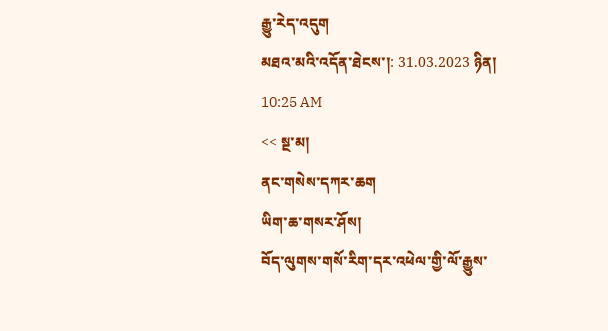རྒྱུ་རེད་འདུག
མཐའ་མའི་འདོན་ཐེངས་།: 31.03.2023 ཉིན། 10:25 AM
<< སྔ་མ།
ནང་གསེས་དཀར་ཆག
ཡིག་ཆ་གསར་ཤོས།
བོད་ལུགས་གསོ་རིག་དར་འཕེལ་གྱི་ལོ་རྒྱུས་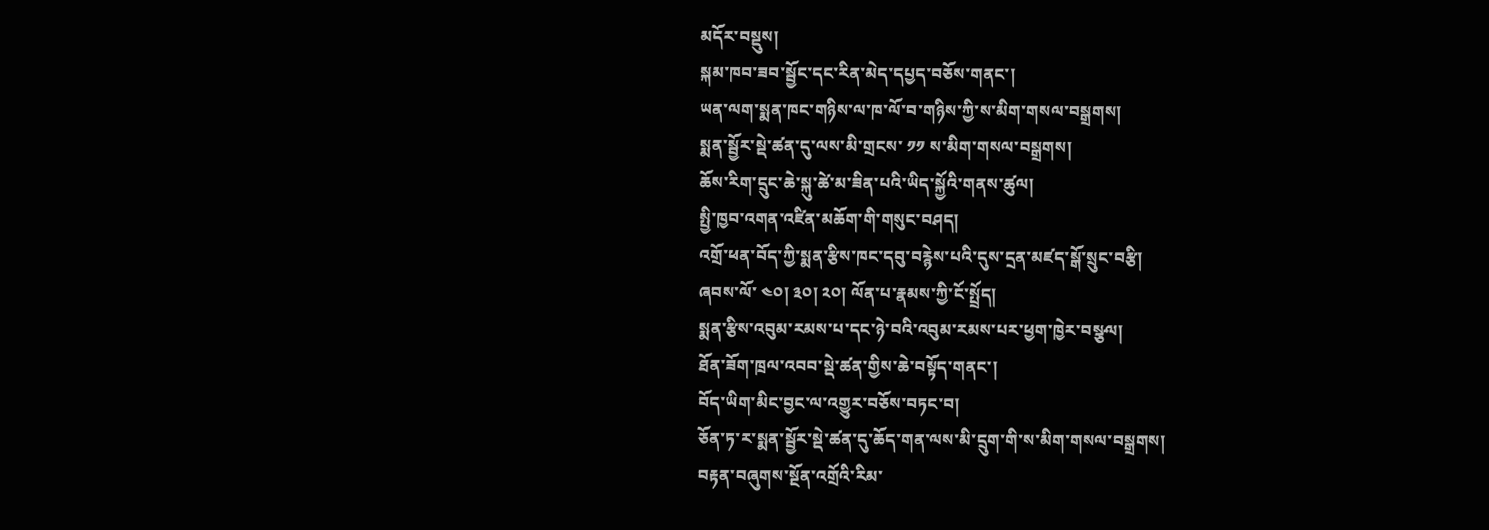མདོར་བསྡུས།
སྐམ་ཁབ་ཟབ་སྦྱོང་དང་རིན་མེད་དཔྱད་བཅོས་གནང་།
ཡན་ལག་སྨན་ཁང་གཉིས་ལ་ཁ་ལོ་བ་གཉིས་ཀྱི་ས་མིག་གསལ་བསྒྲགས།
སྨན་སྦྱོར་སྡེ་ཚན་དུ་ལས་མི་གྲངས་ ༡༡ ས་མིག་གསལ་བསྒྲགས།
ཆོས་རིག་དྲུང་ཆེ་སྐུ་ཚེ་མ་ཟིན་པའི་ཡིད་སྐྱོའི་གནས་ཚུལ།
སྤྱི་ཁྱབ་འགན་འཛིན་མཆོག་གི་གསུང་བཤད།
འགྲོ་ཕན་བོད་ཀྱི་སྨན་རྩིས་ཁང་དབུ་བརྙེས་པའི་དུས་དྲན་མཛད་སྒོ་སྲུང་བརྩི།
ཞབས་ལོ་ ༤༠། ༣༠། ༢༠། ལོན་པ་རྣམས་ཀྱི་ངོ་སྤྲོད།
སྨན་རྩིས་འབུམ་རམས་པ་དང་ཉེ་བའི་འབུམ་རམས་པར་ཕྱག་ཁྱེར་བསྩལ།
ཐོན་ཟོག་ཁྲལ་འབབ་སྡེ་ཚན་གྱིས་ཆེ་བསྟོད་གནང་།
བོད་ཡིག་མིང་བྱང་ལ་འགྱུར་བཅོས་བཏང་བ།
ཅོན་ཏ་ར་སྨན་སྦྱོར་སྡེ་ཚན་དུ་ཆོད་གན་ལས་མི་དྲུག་གི་ས་མིག་གསལ་བསྒྲགས།
བརྟན་བཞུགས་སྔོན་འགྲོའི་རིམ་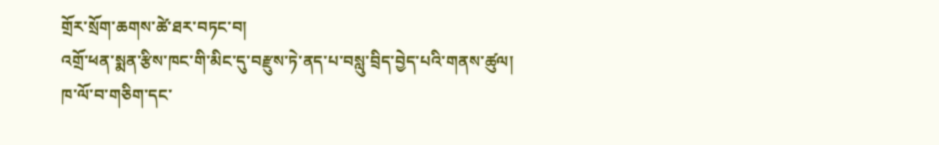གྲོར་སྲོག་ཆགས་ཚེ་ཐར་བཏང་བ།
འགྲོ་ཕན་སྨན་རྩིས་ཁང་གི་མིང་དུ་བརྫུས་ཏེ་ནད་པ་བསླུ་བྲིད་བྱེད་པའི་གནས་ཚུལ།
ཁ་ལོ་བ་གཅིག་དང་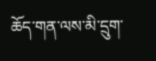ཆོད་གན་ལས་མི་དྲུག་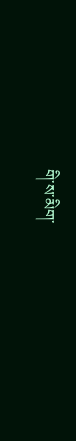གི་ས་མིག་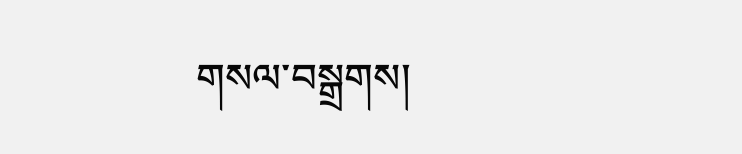གསལ་བསྒྲགས།